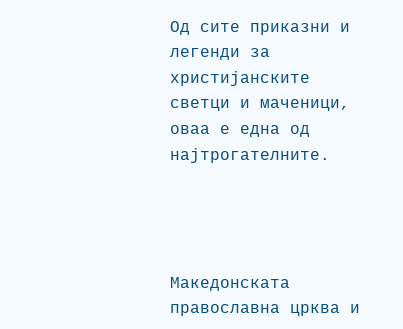Од сите приказни и легенди за христијанските светци и маченици, оваа е една од најтрогателните.




Македонската православна црква и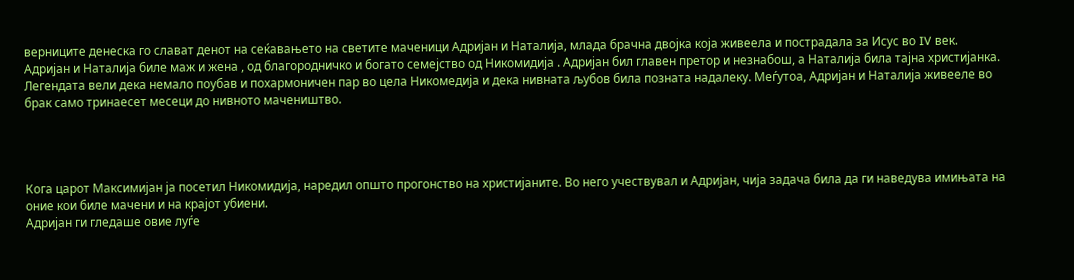верниците денеска го слават денот на сеќавањето на светите маченици Адријан и Наталија, млада брачна двојка која живеела и пострадала за Исус во IV век.
Адријан и Наталија биле маж и жена , од благородничко и богато семејство од Никомидија . Адријан бил главен претор и незнабош, а Наталија била тајна христијанка. Легендата вели дека немало поубав и похармоничен пар во цела Никомедија и дека нивната љубов била позната надалеку. Меѓутоа, Адријан и Наталија живееле во брак само тринаесет месеци до нивното мачеништво.




Кога царот Максимијан ја посетил Никомидија, наредил општо прогонство на христијаните. Во него учествувал и Адријан, чија задача била да ги наведува имињата на оние кои биле мачени и на крајот убиени.
Адријан ги гледаше овие луѓе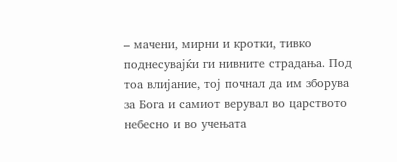– мачени, мирни и кротки, тивко поднесувајќи ги нивните страдања. Под тоа влијание, тој почнал да им зборува за Бога и самиот верувал во царството небесно и во учењата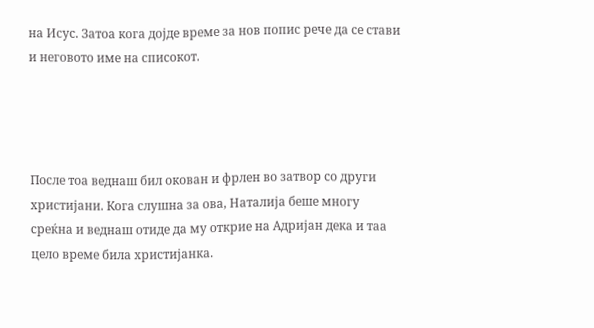на Исус. Затоа кога дојде време за нов попис рече да се стави и неговото име на списокот.




После тоа веднаш бил окован и фрлен во затвор со други христијани. Кога слушна за ова, Наталија беше многу среќна и веднаш отиде да му открие на Адријан дека и таа цело време била христијанка.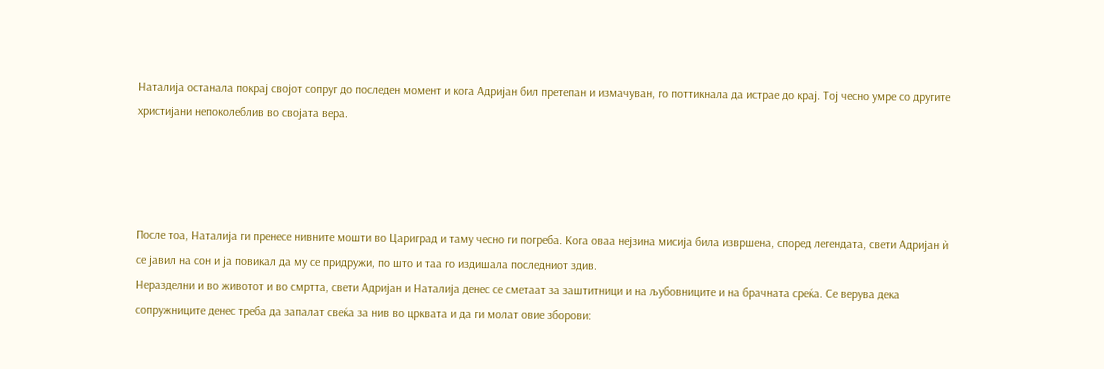Наталија останала покрај својот сопруг до последен момент и кога Адријан бил претепан и измачуван, го поттикнала да истрае до крај. Тој чесно умре со другите христијани непоколеблив во својата вера.




После тоа, Наталија ги пренесе нивните мошти во Цариград и таму чесно ги погреба. Кога оваа нејзина мисија била извршена, според легендата, свети Адријан ѝ се јавил на сон и ја повикал да му се придружи, по што и таа го издишала последниот здив.
Неразделни и во животот и во смртта, свети Адријан и Наталија денес се сметаат за заштитници и на љубовниците и на брачната среќа. Се верува дека сопружниците денес треба да запалат свеќа за нив во црквата и да ги молат овие зборови: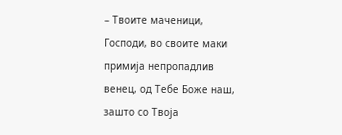– Твоите маченици, Господи, во своите маки примија непропадлив венец, од Тебе Боже наш, зашто со Твоја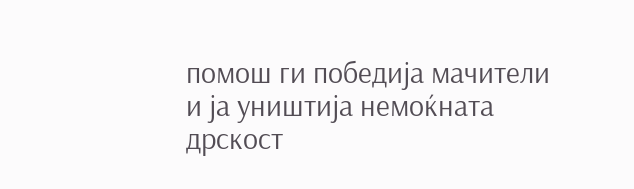помош ги победија мачители и ја уништија немоќната дрскост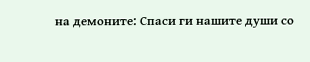на демоните: Спаси ги нашите души со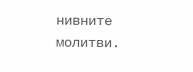нивните молитви.